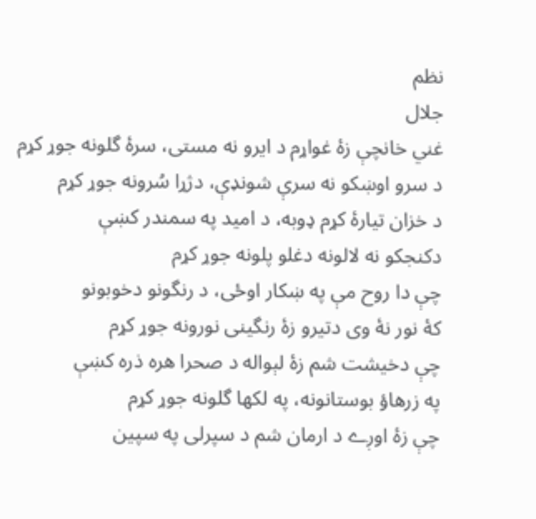نظم
جلال
غني خانچې زۀ غواړم د ايرو نه مستی، سرۀ گلونه جوړ کړم
د سرو اوښکو نه سرې شونډې، دژړا سُرونه جوړ کړم
د خزان تيارۀ کړم ډوبه، د اميد په سمندر کښې
دکنجکو نه لالونه دغلو پلونه جوړ کړم
چې دا روح مې په ښکار اوځی، د رنگونو دخوبونو
کۀ نور نۀ وی دتيرو زۀ رنگينی نورونه جوړ کړم
چې دخيشت شم زۀ لېواله د صحرا هره ذره کښې
په زرهاؤ بوستانونه، په لکها گلونه جوړ کړم
چې زۀ اوږے د ارمان شم د سپرلی په سپين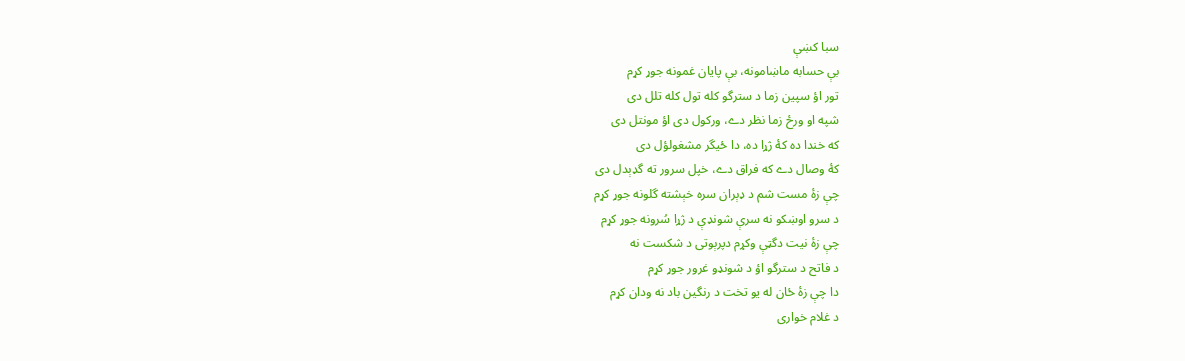سبا کښې
بې حسابه ماښامونه، بې پايان غمونه جوړ کړم
تور اؤ سپين زما د سترگو کله تول کله تلل دی
شپه او ورځ زما نظر دے، ورکول دی اؤ مونتل دی
که خندا ده کۀ ژړا ده، دا ځيگر مشغولؤل دی
کۀ وصال دے که فراق دے، خپل سرور ته گډېدل دی
چې زۀ مست شم د ډېران سره خېشته گلونه جوړ کړم
د سرو اوښکو نه سرې شونډې د ژړا سُرونه جوړ کړم
چې زۀ نيت دگټې وکړم دپرېوتی د شکست نه
د فاتح د سترگو اؤ د شونډو غرور جوړ کړم
دا چې زۀ ځان له يو تخت د رنگين باد نه ودان کړم
د غلام خواری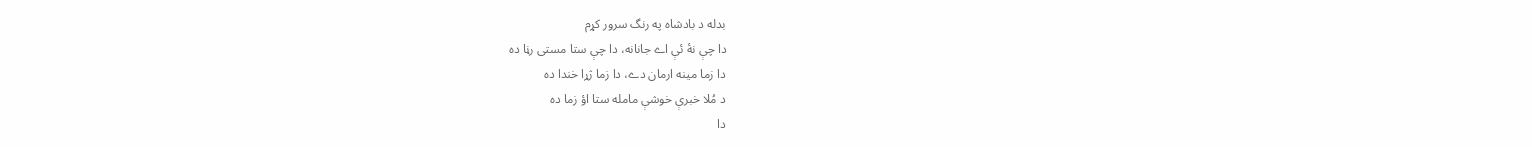بدله د بادشاه په رنگ سرور کړم
دا چې نۀ ئې اے جانانه، دا چې ستا مستی رڼا ده
دا زما مينه ارمان دے، دا زما ژړا خندا ده
د مُلا خبرې خوشې مامله ستا اؤ زما ده
دا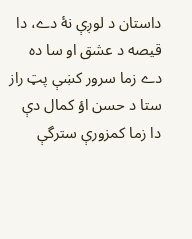داستان د لوږې نۀ دے، دا قيصه د عشق او سا ده
دے زما سرور کښې پټ راز ستا د حسن اؤ کمال دې
دا زما کمزورې سترگې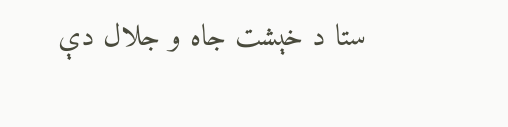ستا د خېشت جاه و جلال دې